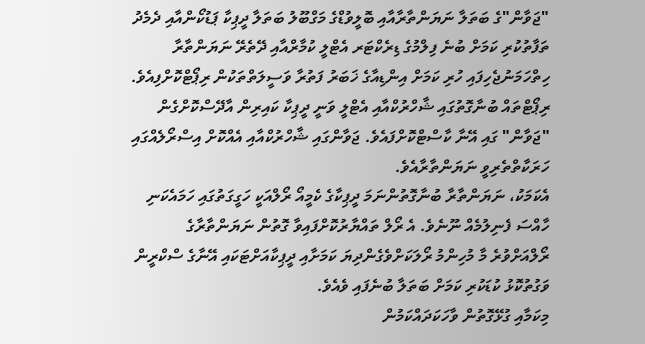"ޖަވާން"ގެ ބަތަލާ ނަޔަންތާރާއާއި ބޮލީވުޑްގެ މަގްބޫލު ބަތަލާ ދީޕިކާ ޕަޑުކޯންއާއި ދެމެދު ތަފާތުކުރި ކަމަށް ބުނެ ފިލްމުގެ ޑިރެކްޓަރ އެޓްލީ ކުމާރްއާއި ދޭތެރޭ ނަޔަންތާރާ ހިތްހަމަނުޖެހިފައި ހުރި ކަމަށް އިންޑިއާގެ ޚަބަރު ފަތުރާ ވަސީލަތްތަކުން ރިޕޯޓްކޮށްފިއެވެ.
ރިޕޯޓްތައް ބުނާގޮތުގައި ޝާހްރުކްއާއި އެޓްލީ ވަނީ ދީޕިކާ ކައިރިން އާދޭސްކޮށްގެން "ޖަވާން" ގައި އޭނާ ކާސްޓްކޮށްފައެވެ. ޖަވާންގައި ޝާހްރުކްއާއި އެއްކޮށް އިސްރޯލެއްގައި ހަރަކާތްތެރިވީ ނަޔަންތާރާއެވެ.
އެކަމަކު، ނަޔަންތާރާ ބުނާގޮތުންނަމަ ދީޕިކާގެ ކެމީއޯ ރޯލްއަކީ ހަގީގަތުގައި ހަމައެކަނި ހާއްސަ ފެނިލުމެއް ނޫނެވެ. އެ ރޯލް ތައްޔާރުކޮށްފައިވާ ގޮތުން ނަޔަންތާރާގެ ރޯލްއަށްވުރެ މާ މުހިންމު ރޯލަކަށްވެގެންދިޔަ ކަމަށާއި ދީޕިކާއަށްޓަކައި އޭނާގެ ސްކްރީން ވަގުތުކޮޅު ކުޑަކުރި ކަމަށް ބަތަލާ ބުނެފައި ވެއެވެ.
މިކަމާއި ގުޅޭގޮތުން ވާހަކަދައްކަމުން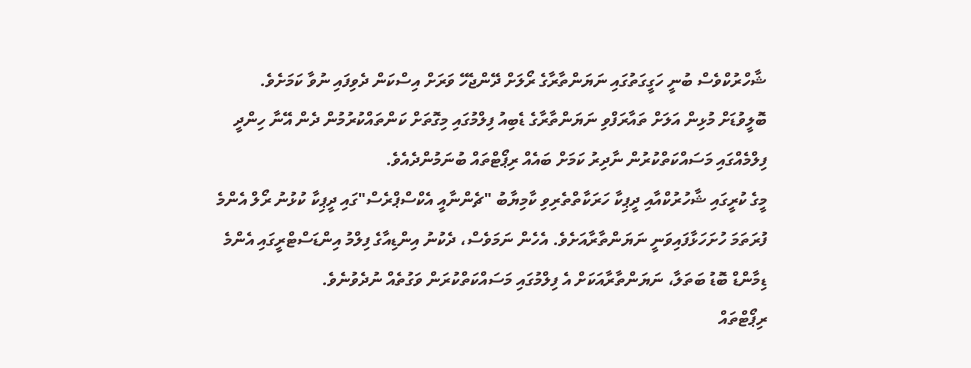ޝާހްރުކްވެސް ބުނީ ހަގީގަތުގައި ނަޔަންތާރާގެ ރޯލަށް ދޭންޖެހޭ ވަރަށް އިސްކަން ދެވިފައި ނުވާ ކަމަށެވެ. ބޮލީވުޑަށް މުޅިން އަލަށް ތައާރަފްވި ނަޔަންތާރާގެ ޑެބިއު ފިލްމުގައި މިގޮތަށް ކަންތައްކުރުމުން ދެން އޭނާ ހިންދީ ފިލްމެއްގައި މަސައްކަތްކުރުން ނާދިރު ކަމަށް ބައެއް ރިޕޯޓްތައް ބުނަމުންދެއެވެ.
މީގެ ކުރީގައި ޝާހުރުކްއާއި ދީޕިކާ ހަރަކާތްތެރިވި ކާމިޔާބު "ޗެންނާއީ އެކްސްޕްރެސް"ގައި ދީޕިކާ ކުޅުނު ރޯލް އެންމެ ފުރަތަމަ ހުށަހަޅާފައިވަނީ ނަޔަންތާރާއަށެވެ. އެހެން ނަމަވެސް، ދެކުނު އިންޑިއާގެ ފިލްމު އިންޑަސްޓްރީގައި އެންމެ ޑިމާންޑް ބޮޑު ބަތަލާ، ނަޔަންތާރާއަކަށް އެ ފިލްމުގައި މަސައްކަތްކުރަން ވަގުތެއް ނުދެވުނެވެ.
ރިޕޯޓްތައް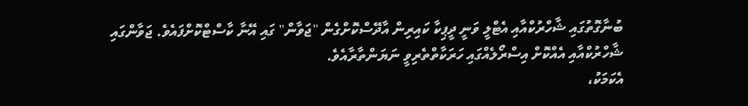ބުނާގޮތުގައި ޝާހްރުކްއާއި އެޓްލީ ވަނީ ދީޕިކާ ކައިރިން އާދޭސްކޮށްގެން "ޖަވާން" ގައި އޭނާ ކާސްޓްކޮށްފައެވެ. ޖަވާންގައި ޝާހްރުކްއާއި އެއްކޮށް އިސްރޯލެއްގައި ހަރަކާތްތެރިވީ ނަޔަންތާރާއެވެ.
އެކަމަކު،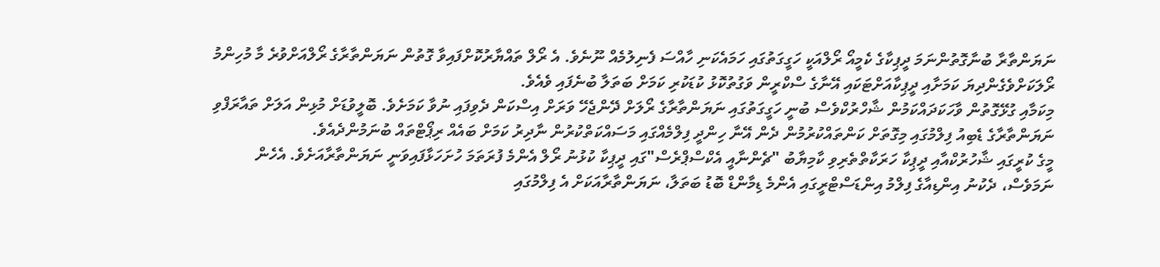ނަޔަންތާރާ ބުނާގޮތުންނަމަ ދީޕިކާގެ ކެމީއޯ ރޯލްއަކީ ހަގީގަތުގައި ހަމައެކަނި ހާއްސަ ފެނިލުމެއް ނޫނެވެ. އެ ރޯލް ތައްޔާރުކޮށްފައިވާ ގޮތުން ނަޔަންތާރާގެ ރޯލްއަށްވުރެ މާ މުހިންމު ރޯލަކަށްވެގެންދިޔަ ކަމަށާއި ދީޕިކާއަށްޓަކައި އޭނާގެ ސްކްރީން ވަގުތުކޮޅު ކުޑަކުރި ކަމަށް ބަތަލާ ބުނެފައި ވެއެވެ.
މިކަމާއި ގުޅޭގޮތުން ވާހަކަދައްކަމުން ޝާހްރުކްވެސް ބުނީ ހަގީގަތުގައި ނަޔަންތާރާގެ ރޯލަށް ދޭންޖެހޭ ވަރަށް އިސްކަން ދެވިފައި ނުވާ ކަމަށެވެ. ބޮލީވުޑަށް މުޅިން އަލަށް ތައާރަފްވި ނަޔަންތާރާގެ ޑެބިއު ފިލްމުގައި މިގޮތަށް ކަންތައްކުރުމުން ދެން އޭނާ ހިންދީ ފިލްމެއްގައި މަސައްކަތްކުރުން ނާދިރު ކަމަށް ބައެއް ރިޕޯޓްތައް ބުނަމުންދެއެވެ.
މީގެ ކުރީގައި ޝާހުރުކްއާއި ދީޕިކާ ހަރަކާތްތެރިވި ކާމިޔާބު "ޗެންނާއީ އެކްސްޕްރެސް"ގައި ދީޕިކާ ކުޅުނު ރޯލް އެންމެ ފުރަތަމަ ހުށަހަޅާފައިވަނީ ނަޔަންތާރާއަށެވެ. އެހެން ނަމަވެސް، ދެކުނު އިންޑިއާގެ ފިލްމު އިންޑަސްޓްރީގައި އެންމެ ޑިމާންޑް ބޮޑު ބަތަލާ، ނަޔަންތާރާއަކަށް އެ ފިލްމުގައި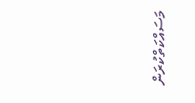މަސައްކަތްކުރަން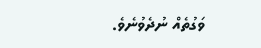ވަގުތެއް ނުދެވުނެވެ.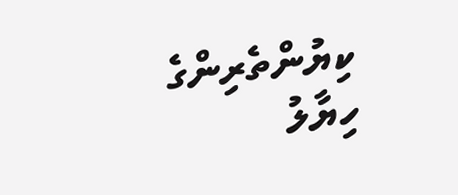ކިޔުންތެރިންގެ ހިޔާލު